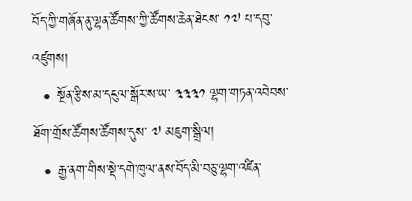བོད་ཀྱི་གཞོན་ནུ་ལྷན་ཚོགས་ཀྱི་ཚོགས་ཆེན་ཐེངས་ ༡༧ པ་དབུ་འཛུགས།
  • སྔོན་རྩིས་མ་དངུལ་སྒོར་ས་ཡ་ ༣༣༣༡ ལྷག་གཏན་འབེབས་ཐོག་གྲོས་ཚོགས་ཚོགས་དུས་ ༧ མཇུག་སྒྲིལ།
  • རྒྱ་ནག་གིས་སྡེ་དགེ་ཁུལ་ནས་བོད་མི་བཅུ་ལྷག་འཛིན་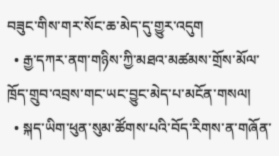བཟུང་གིས་གར་སོང་ཆ་མེད་དུ་གྱུར་འདུག
  • རྒྱ་དཀར་ནག་གཉིས་ཀྱི་མཐའ་མཚམས་གྲོས་མོལ་ཁྲོད་གྲུབ་འབྲས་གང་ཡང་བྱུང་མེད་པ་མངོན་གསལ།
  • སྐད་ཡིག་ཕུན་སུམ་ཚོགས་པའི་བོད་རིགས་ན་གཞོན་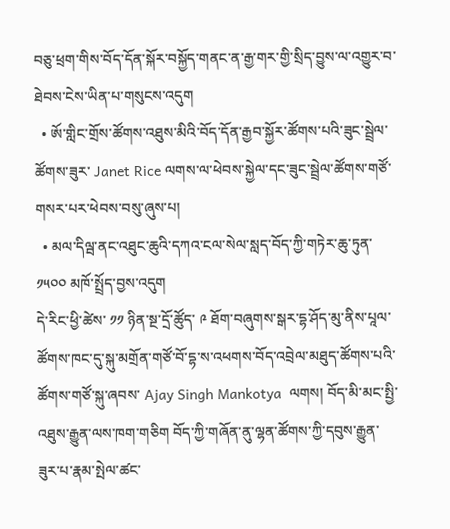བཅུ་ཕྲག་གིས་བོད་དོན་སྐོར་བསྐྱོད་གནང་ན་རྒྱ་གར་གྱི་སྲིད་བྱུས་ལ་འགྱུར་བ་ཐེབས་ངེས་ཡིན་པ་གསུངས་འདུག
  • ཨོ་གླིང་གྲོས་ཚོགས་འཐུས་མིའི་བོད་དོན་རྒྱབ་སྐྱོར་ཚོགས་པའི་ཟུང་སྦྲེལ་ཚོགས་ཟུར་ Janet Rice ལགས་ལ་ཕེབས་སྐྱེལ་དང་ཟུང་སྦྲེལ་ཚོགས་གཙོ་གསར་པར་ཕེབས་བསུ་ཞུས་པ།
  • མལ་དིལྦ་ནང་འཐུང་ཆུའི་དཀའ་ངལ་སེལ་སླད་བོད་ཀྱི་གཏེར་ཆུ་ཏུན་ ༡༥༠༠ མཁོ་སྤྲོད་བྱས་འདུག
དེ་རིང་ཕྱི་ཚེས་ ༡༡ ཉིན་སྔ་དྲོ་ཚོུད་ ༩ ཐོག་བཞུགས་སྒར་དྷ་ཤོད་མུ་ནིས་པཱལ་ཚོགས་ཁང་དུ་སྐུ་མགྲོན་གཙོ་བོ་དྷ་ས་འཕགས་བོད་འབྲེལ་མཐུད་ཚོགས་པའི་ཚོགས་གཙོ་སྐུ་ཞབས་ Ajay Singh Mankotya  ལགས། བོད་མི་མང་སྤྱི་འཐུས་རྒྱུན་ལས་ཁག་གཅིག བོད་ཀྱི་གཞོན་ནུ་ལྷན་ཚོགས་ཀྱི་དབུས་རྒྱུན་ཟུར་པ་རྣམ་སྤེལ་ཚང་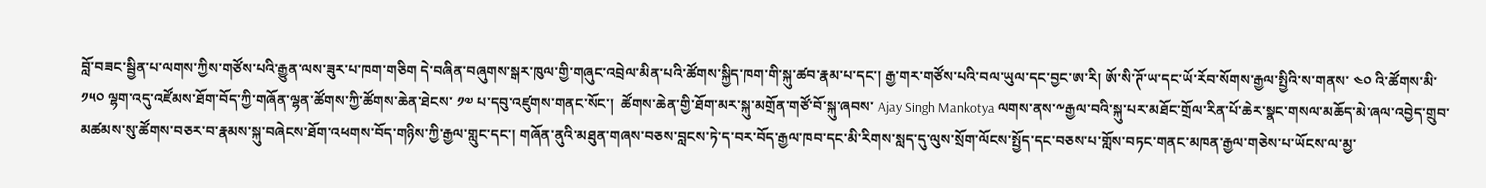བློ་བཟང་སྦྱིན་པ་ལགས་ཀྱིས་གཙོས་པའི་རྒྱུན་ལས་ཟུར་པ་ཁག་གཅིག དེ་བཞིན་བཞུགས་སྒར་ཁུལ་གྱི་གཞུང་འབྲེལ་མིན་པའི་ཚོགས་སྐྱིད་ཁག་གི་སྐུ་ཚབ་རྣམ་པ་དང་། རྒྱ་གར་གཙོས་པའི་བལ་ཡུལ་དང་བྱང་ཨ་རི། ཨོ་སི་ཊོ་ཡ་དང་ཡོ་རོབ་སོགས་རྒྱལ་སྤྱིའི་ས་གནས་ ༤༠ འི་ཚོགས་མི་ ༡༥༠ ལྷག་འདུ་འཛོམས་ཐོག་བོད་ཀྱི་གཞོན་ལྷན་ཚོགས་ཀྱི་ཚོགས་ཆེན་ཐེངས་ ༡༧ པ་དབུ་འཛུགས་གནང་སོང་།  ཚོགས་ཆེན་གྱི་ཐོག་མར་སྐུ་མགྲོན་གཙོ་བོ་སྐུ་ཞབས་ Ajay Singh Mankotya ལགས་ནས་༸རྒྱལ་བའི་སྐུ་པར་མཐོང་གྲོལ་རིན་པོ་ཆེར་སྣང་གསལ་མཆོད་མེ་ཞལ་འབྱེད་གྲུབ་མཚམས་སུ་ཚོགས་བཅར་བ་རྣམས་སྐུ་བཞེངས་ཐོག་འཕགས་བོད་གཉིས་ཀྱི་རྒྱལ་གླུང་དང་། གཞོན་ནུའི་མཐུན་གཞས་བཅས་བླངས་ཏེ་ད་བར་བོད་རྒྱལ་ཁབ་དང་མི་རིགས་སླད་དུ་ལུས་སྲོག་ལོངས་སྤྱོད་དང་བཅས་པ་གློས་བཏང་གནང་མཁན་རྒྱལ་གཅེས་པ་ཡོངས་ལ་མྱ་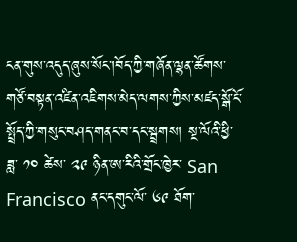ངན་གུས་འདུད་ཞུས་སོང་།བོད་ཀྱི་གཞོན་ལྷན་ཚོགས་གཙོ་བསྟན་འཛིན་འཇིགས་མེད་ལགས་ཀྱིས་མཛད་སྒོ་ངོ་སྤྲོད་ཀྱི་གསུང་བཤད་གནང་བ་དང་སྦྲགས། སྔ་ལོའི་ཕྱི་ཟླ་ ༡༠ ཚེས་ ༢༩ ཉིན་ཨ་རིའི་གྲོང་ཁྱེར་ San Francisco ནང་དགུང་ལོ་ ༦༩ ཐོག་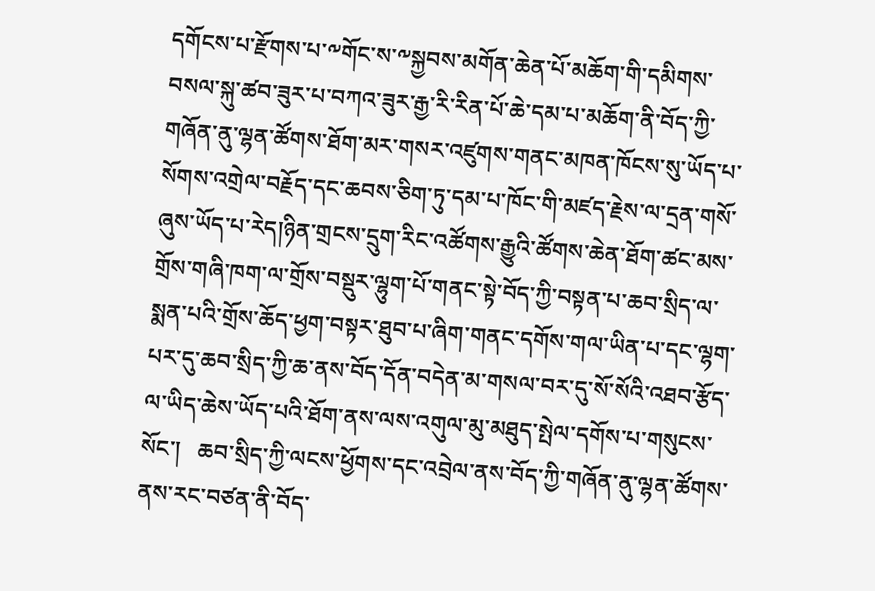དགོངས་པ་རྫོགས་པ་༸གོང་ས་༸སྐྱབས་མགོན་ཆེན་པོ་མཆོག་གི་དམིགས་བསལ་སྐུ་ཚབ་ཟུར་པ་བཀའ་ཟུར་རྒྱ་རི་རིན་པོ་ཆེ་དམ་པ་མཆོག་ནི་བོད་ཀྱི་གཞོན་ནུ་ལྷན་ཚོགས་ཐོག་མར་གསར་འཛུགས་གནང་མཁན་ཁོངས་སུ་ཡོད་པ་སོགས་འགྲེལ་བརྗོད་དང་ཆབས་ཅིག་ཏུ་དམ་པ་ཁོང་གི་མཛད་རྗེས་ལ་དྲན་གསོ་ཞུས་ཡོད་པ་རེད།ཉིན་གྲངས་དྲུག་རིང་འཚོགས་རྒྱུའི་ཚོགས་ཆེན་ཐོག་ཚང་མས་གྲོས་གཞི་ཁག་ལ་གྲོས་བསྡུར་ལྷུག་པོ་གནང་སྟེ་བོད་ཀྱི་བསྟན་པ་ཆབ་སྲིད་ལ་སྨན་པའི་གྲོས་ཆོད་ཕྱག་བསྟར་ཐུབ་པ་ཞིག་གནང་དགོས་གལ་ཡིན་པ་དང་ལྷག་པར་དུ་ཆབ་སྲིད་ཀྱི་ཆ་ནས་བོད་དོན་བདེན་མ་གསལ་བར་དུ་སོ་སོའི་འཐབ་རྩོད་ལ་ཡིད་ཆེས་ཡོད་པའི་ཐོག་ནས་ལས་འགུལ་མུ་མཐུད་སྤེལ་དགོས་པ་གསུངས་སོང་།   ཆབ་སྲིད་ཀྱི་ལངས་ཕྱོགས་དང་འབྲེལ་ནས་བོད་ཀྱི་གཞོན་ནུ་ལྷན་ཚོགས་ནས་རང་བཙན་ནི་བོད་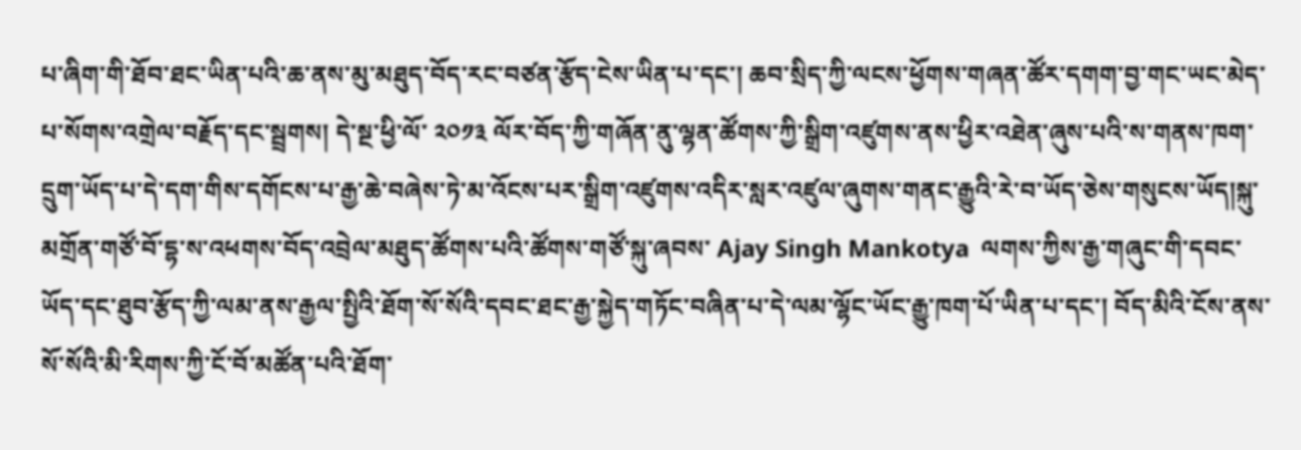པ་ཞིག་གི་ཐོབ་ཐང་ཡིན་པའི་ཆ་ནས་མུ་མཐུད་བོད་རང་བཙན་རྩོད་ངེས་ཡིན་པ་དང་། ཆབ་སྲིད་ཀྱི་ལངས་ཕྱོགས་གཞན་ཚོར་དགག་བྱ་གང་ཡང་མེད་པ་སོགས་འགྲེལ་བརྗོད་དང་སྦྲགས། དེ་སྔ་ཕྱི་ལོ་ ༢༠༡༣ ལོར་བོད་ཀྱི་གཞོན་ནུ་ལྷན་ཚོགས་ཀྱི་སྒྲིག་འཛུགས་ནས་ཕྱིར་འཐེན་ཞུས་པའི་ས་གནས་ཁག་དྲུག་ཡོད་པ་དེ་དག་གིས་དགོངས་པ་རྒྱ་ཆེ་བཞེས་ཏེ་མ་འོངས་པར་སྒྲིག་འཛུགས་འདིར་སླར་འཛུལ་ཞུགས་གནང་རྒྱུའི་རེ་བ་ཡོད་ཅེས་གསུངས་ཡོད།སྐུ་མགྲོན་གཙོ་བོ་དྷ་ས་འཕགས་བོད་འབྲེལ་མཐུད་ཚོགས་པའི་ཚོགས་གཙོ་སྐུ་ཞབས་ Ajay Singh Mankotya  ལགས་ཀྱིས་རྒྱ་གཞུང་གི་དབང་ཡོད་དང་ཐུབ་རྩོད་ཀྱི་ལམ་ནས་རྒྱལ་སྤྱིའི་ཐོག་སོ་སོའི་དབང་ཐང་རྒྱ་སྐྱེད་གཏོང་བཞིན་པ་དེ་ལམ་ལྷོང་ཡོང་རྒྱུ་ཁག་པོ་ཡིན་པ་དང་། བོད་མིའི་ངོས་ནས་སོ་སོའི་མི་རིགས་ཀྱི་ངོ་བོ་མཚོན་པའི་ཐོག་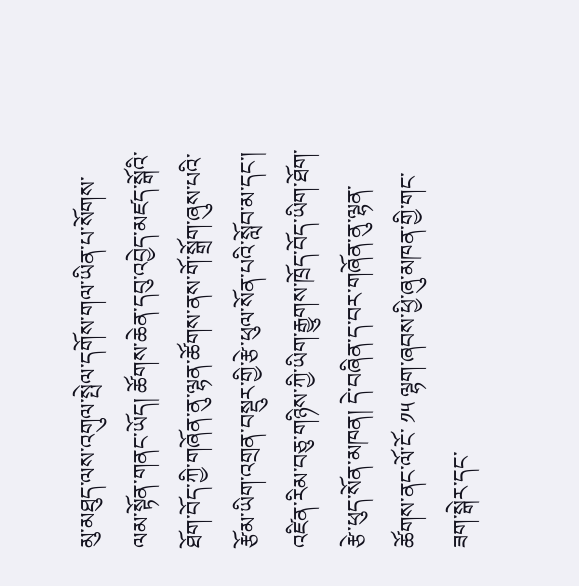མུ་མཐུད་ལས་འགུལ་སྤེལ་དགོས་གལ་ཡིན་པ་སོགས་ལམ་སྟོན་གནང་ཡོད། ཚོགས་ཆེན་དབུ་འབྱེད་མཛད་སྒོའི་ཐོག་བོད་ཀྱི་གཞོན་ནུ་ལྷན་ཚོགས་ནས་གོ་སྒྲོག་ཞུས་པའི་རྩོམ་ཡིག་འགྲན་བསྡུར་གྱི་རྩེ་ཕུལ་སོན་པའི་སློབ་མ་དང་། འཛིན་རིམ་བཅུ་གཉིས་ཀྱི་ཡིག་རྒྱུགས་ཁྲོད་བོད་ཡིག་ཐོག་རྩེ་ཕུད་སོན་མཁན། དེ་བཞིན་ད་བར་གཞོན་ནུ་ལྷན་ཚོགས་ནང་ལོ་ངོ་ ༡༥ ལྷག་ཞབས་ཕྱི་ཞུ་མཁན་གྱི་གང་ཟག་སྒེར་དང་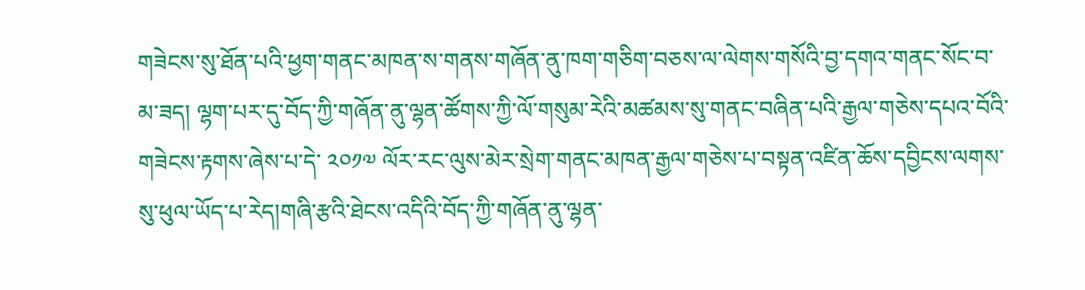གཟེངས་སུ་ཐོན་པའི་ཕྱག་གནང་མཁན་ས་གནས་གཞོན་ནུ་ཁག་གཅིག་བཅས་ལ་ལེགས་གསོའི་བྱ་དགའ་གནང་སོང་བ་མ་ཟད། ལྷག་པར་དུ་བོད་ཀྱི་གཞོན་ནུ་ལྷན་ཚོགས་ཀྱི་ལོ་གསུམ་རེའི་མཚམས་སུ་གནང་བཞིན་པའི་རྒྱལ་གཅེས་དཔའ་བོའི་གཟེངས་རྟགས་ཞེས་པ་དེ་ ༢༠༡༧ ལོར་རང་ལུས་མེར་སྲེག་གནང་མཁན་རྒྱལ་གཅེས་པ་བསྟན་འཛིན་ཆོས་དབྱིངས་ལགས་སུ་ཕུལ་ཡོད་པ་རེད།གཞི་རྩའི་ཐེངས་འདིའི་བོད་ཀྱི་གཞོན་ནུ་ལྷན་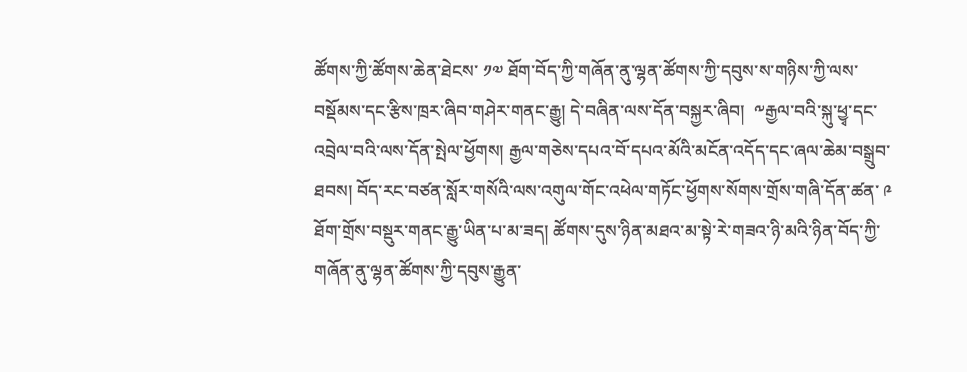ཚོགས་ཀྱི་ཚོགས་ཆེན་ཐེངས་ ༡༧ ཐོག་བོད་ཀྱི་གཞོན་ནུ་ལྷན་ཚོགས་ཀྱི་དབུས་ས་གཉིས་ཀྱི་ལས་བསྡོམས་དང་རྩིས་ཁྲར་ཞིབ་གཤེར་གནང་རྒྱུ། དེ་བཞིན་ལས་དོན་བསྐྱར་ཞིབ།  ༸རྒྱལ་བའི་སྐུ་ཕྱྭ་དང་འབྲེལ་བའི་ལས་དོན་སྤེལ་ཕྱོགས། རྒྱལ་གཅེས་དཔའ་བོ་དཔའ་མོའི་མངོན་འདོད་དང་ཞལ་ཆེམ་བསྒྲུབ་ཐབས། བོད་རང་བཙན་སློར་གསོའི་ལས་འགུལ་གོང་འཕེལ་གཏོང་ཕྱོགས་སོགས་གྲོས་གཞི་དོན་ཚན་ ༩ ཐོག་གྲོས་བསྡུར་གནང་རྒྱུ་ཡིན་པ་མ་ཟད། ཚོགས་དུས་ཉིན་མཐའ་མ་སྟེ་རེ་གཟའ་ཉི་མའི་ཉིན་བོད་ཀྱི་གཞོན་ནུ་ལྷན་ཚོགས་ཀྱི་དབུས་རྒྱུན་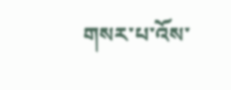གསར་པ་འོས་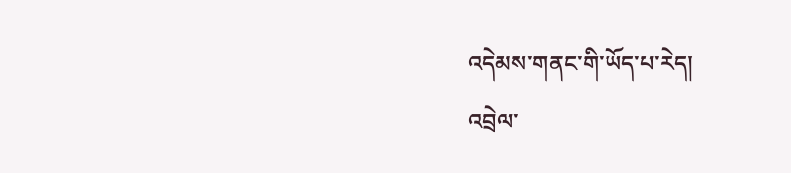འདེམས་གནང་གི་ཡོད་པ་རེད།
འབྲེལ་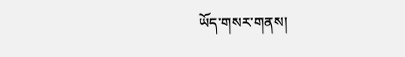ཡོད་གསར་གནས།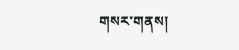གསར་གནས།